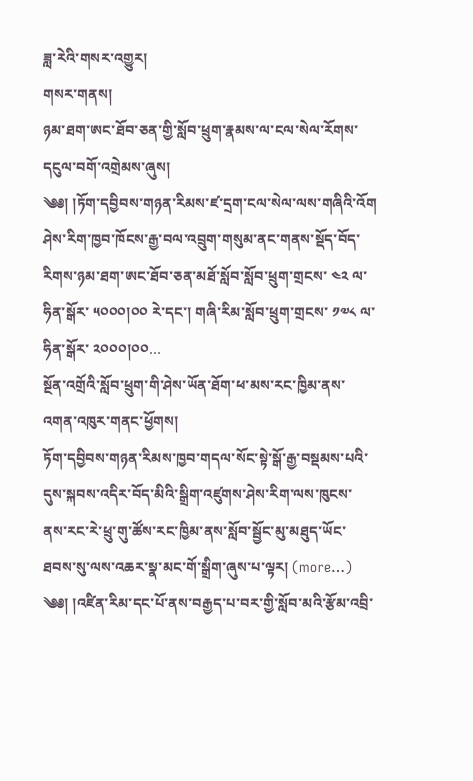ཟླ་རེའི་གསར་འགྱུར།
གསར་གནས།
ཉམ་ཐག་ཨང་ཐོབ་ཅན་གྱི་སློབ་ཕྲུག་རྣམས་ལ་ངལ་སེལ་རོགས་དངུལ་བགོ་འགྲེམས་ཞུས།
༄༅། །ཏོག་དབྱིབས་གཉན་རིམས་ཛ་དྲག་ངལ་སེལ་ལས་གཞིའི་འོག ཤེས་རིག་ཁྱབ་ཁོངས་རྒྱ་བལ་འབྲུག་གསུམ་ནང་གནས་སྡོད་བོད་རིགས་ཉམ་ཐག་ཨང་ཐོབ་ཅན་མཐོ་སློབ་སློབ་ཕྲུག་གྲངས་ ༤༢ ལ་ཧིན་སྒོར་ ༥༠༠༠།༠༠ རེ་དང་། གཞི་རིམ་སློབ་ཕྲུག་གྲངས་ ༡༧༨ ལ་ཧིན་སྒོར་ ༢༠༠༠།༠༠…
སྔོན་འགྲོའི་སློབ་ཕྲུག་གི་ཤེས་ཡོན་ཐོག་ཕ་མས་རང་ཁྱིམ་ནས་འགན་འཁུར་གནང་ཕྱོགས།
ཏོག་དབྱིབས་གཉན་རིམས་ཁྱབ་གདལ་སོང་སྟེ་སྒོ་རྒྱ་བསྡམས་པའི་དུས་སྐབས་འདིར་བོད་མིའི་སྒྲིག་འཛུགས་ཤེས་རིག་ལས་ཁུངས་ནས་རང་རེ་ཕྲུ་གུ་ཚོས་རང་ཁྱིམ་ནས་སློབ་སྦྱོང་མུ་མཐུད་ཡོང་ཐབས་སུ་ལས་འཆར་སྣ་མང་གོ་སྒྲིག་ཞུས་པ་ལྟར། (more…)
༄༅། །འཛིན་རིམ་དང་པོ་ནས་བརྒྱད་པ་བར་གྱི་སློབ་མའི་རྩོམ་འབྲི་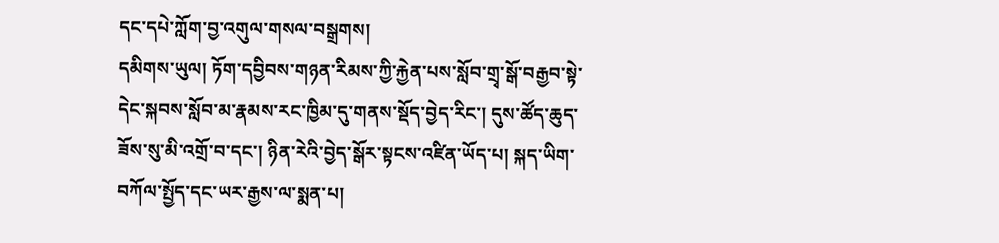དང་དཔེ་ཀློག་བྱ་འགུལ་གསལ་བསྒྲགས།
དམིགས་ཡུལ། ཏོག་དབྱིབས་གཉན་རིམས་ཀྱི་རྐྱེན་པས་སློབ་གྲྭ་སྒོ་བརྒྱབ་སྟེ་དེང་སྐབས་སློབ་མ་རྣམས་རང་ཁྱིམ་དུ་གནས་སྡོད་བྱེད་རིང་། དུས་ཚོད་ཆུད་ཟོས་སུ་མི་འགྲོ་བ་དང་། ཉིན་རེའི་བྱེད་སྒོར་སྟངས་འཛིན་ཡོད་པ། སྐད་ཡིག་བཀོལ་སྤྱོད་དང་ཡར་རྒྱས་ལ་སྨན་པ།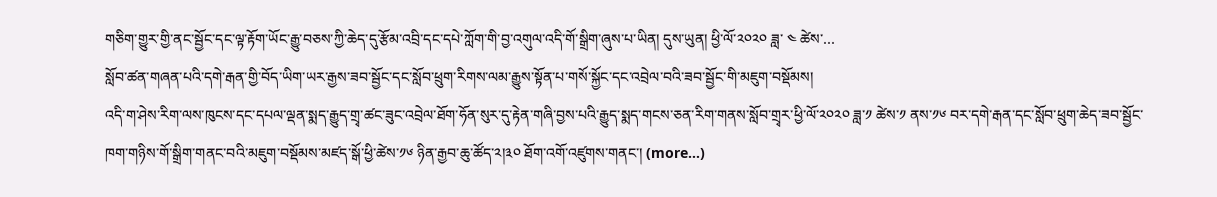གཅིག་གྱུར་གྱི་ནང་སྦྱོང་དང་ལྟ་རྟོག་ཡོང་རྒྱུ་བཅས་ཀྱི་ཆེད་དུ་རྩོམ་འབྲི་དང་དཔེ་ཀློག་གི་བྱ་འགུལ་འདི་གོ་སྒྲིག་ཞུས་པ་ཡིན། དུས་ཡུན། ཕྱི་ལོ་༢༠༢༠ ཟླ་ ༤ ཚེས་…
སློབ་ཚན་གཞན་པའི་དགེ་རྒན་གྱི་བོད་ཡིག་ཡར་རྒྱས་ཟབ་སྦྱོང་དང་སློབ་ཕྲུག་རིགས་ལམ་རྒྱུས་སྟོན་པ་གསོ་སྐྱོང་དང་འབྲེལ་བའི་ཟབ་སྦྱོང་གི་མཇུག་བསྡོམས།
འདི་ག་ཤེས་རིག་ལས་ཁུངས་དང་དཔལ་ལྡན་སྨད་རྒྱུད་གྲྭ་ཚང་ཟུང་འབྲེལ་ཐོག་ཧོན་སུར་དུ་རྟེན་གཞི་བྱས་པའི་རྒྱུད་སྨད་གངས་ཅན་རིག་གནས་སློབ་གྲྭར་ཕྱི་ལོ་༢༠༢༠ ཟླ་༡ ཚེས་༡ ནས་༡༦ བར་དགེ་རྒན་དང་སློབ་ཕྲུག་ཆེད་ཟབ་སྦྱོང་ཁག་གཉིས་གོ་སྒྲིག་གནང་བའི་མཇུག་བསྡོམས་མཛད་སྒོ་ཕྱི་ཚེས་༡༦ ཉིན་རྒྱབ་ཆུ་ཚོད་༢།༣༠ ཐོག་འགོ་འཛུགས་གནང་། (more…)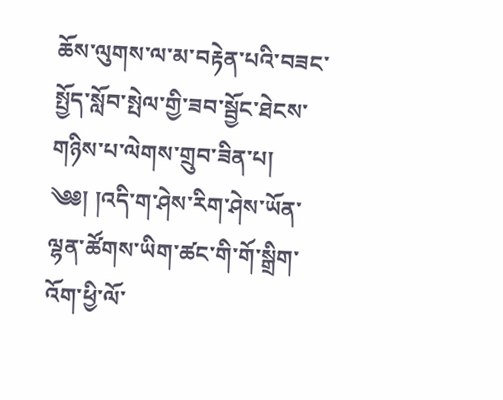ཆོས་ལུགས་ལ་མ་བརྟེན་པའི་བཟང་སྤྱོད་སློབ་སྤེལ་གྱི་ཟབ་སྦྱོང་ཐེངས་གཉིས་པ་ལེགས་གྲུབ་ཟིན་པ།
༄༅། །འདི་ག་ཤེས་རིག་ཤེས་ཡོན་ལྷན་ཚོགས་ཡིག་ཚང་གི་གོ་སྒྲིག་འོག་ཕྱི་ལོ་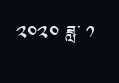༢༠༢༠ ཟླ་ ༡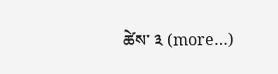ཚེས་ ༣ (more…)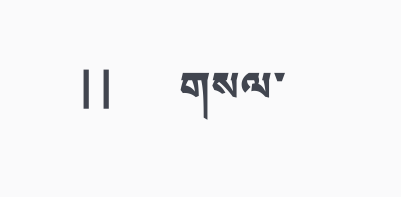||      གསལ་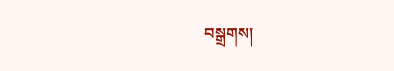བསྒྲགས།